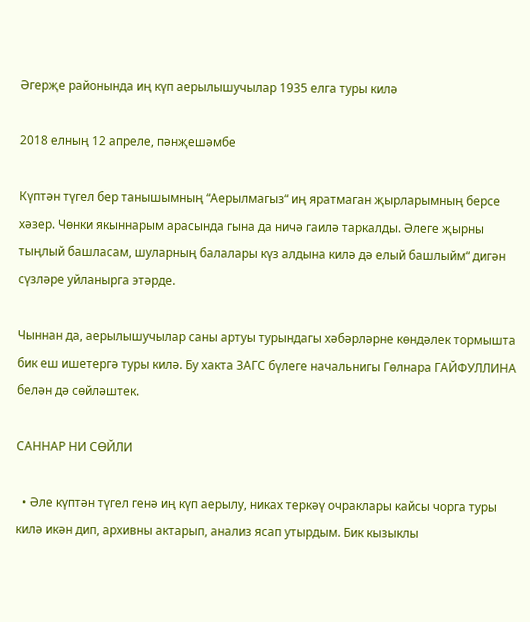Әгерҗе районында иң күп аерылышучылар 1935 елга туры килә

2018 елның 12 апреле, пәнҗешәмбе

Күптән түгел бер танышымның “Аерылмагыз“ иң яратмаган җырларымның берсе хәзер. Чөнки якыннарым арасында гына да ничә гаилә таркалды. Әлеге җырны тыңлый башласам, шуларның балалары күз алдына килә дә елый башлыйм“ дигән сүзләре уйланырга этәрде.

Чыннан да, аерылышучылар саны артуы турындагы хәбәрләрне көндәлек тормышта бик еш ишетергә туры килә. Бу хакта ЗАГС бүлеге начальнигы Гөлнара ГАЙФУЛЛИНА белән дә сөйләштек.

САННАР НИ СӨЙЛИ

  • Әле күптән түгел генә иң күп аерылу, никах теркәү очраклары кайсы чорга туры килә икән дип, архивны актарып, анализ ясап утырдым. Бик кызыклы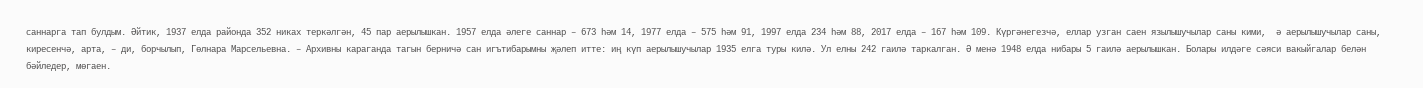саннарга тап булдым. Әйтик, 1937 елда районда 352 никах теркәлгән, 45 пар аерылышкан. 1957 елда әлеге саннар – 673 һәм 14, 1977 елда – 575 һәм 91, 1997 елда 234 һәм 88, 2017 елда – 167 һәм 109. Күргәнегезчә, еллар узган саен язылышучылар саны кими,  ә аерылышучылар саны, киресенчә, арта, – ди, борчылып, Гөлнара Марсельевна. – Архивны караганда тагын берничә сан игътибарымны җәлеп итте: иң күп аерылышучылар 1935 елга туры килә. Ул елны 242 гаилә таркалган. Ә менә 1948 елда нибары 5 гаилә аерылышкан. Болары илдәге сәяси вакыйгалар белән бәйледер, мөгаен.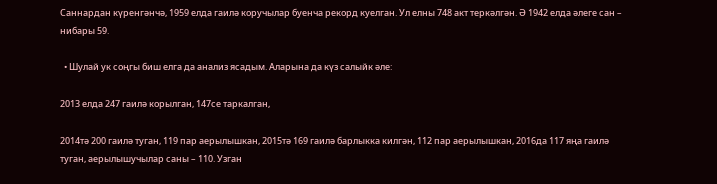Саннардан күренгәнчә, 1959 елда гаилә коручылар буенча рекорд куелган. Ул елны 748 акт теркәлгән. Ә 1942 елда әлеге сан – нибары 59.

  • Шулай ук соңгы биш елга да анализ ясадым. Аларына да күз салыйк әле:

2013 елда 247 гаилә корылган, 147се таркалган,

2014тә 200 гаилә туган, 119 пар аерылышкан, 2015тә 169 гаилә барлыкка килгән, 112 пар аерылышкан, 2016да 117 яңа гаилә туган, аерылышучылар саны – 110. Узган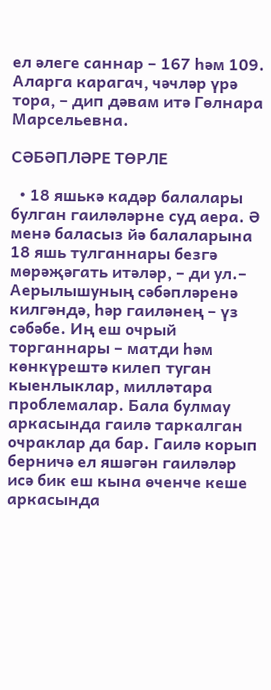ел әлеге саннар – 167 һәм 109. Аларга карагач, чәчләр үрә тора, – дип дәвам итә Гөлнара Марсельевна.

СӘБӘПЛӘРЕ ТӨРЛЕ

  • 18 яшькә кадәр балалары булган гаиләләрне суд аера. Ә менә баласыз йә балаларына 18 яшь тулганнары безгә мөрәҗәгать итәләр, – ди ул.– Аерылышуның сәбәпләренә килгәндә, һәр гаиләнең – үз сәбәбе. Иң еш очрый торганнары – матди һәм көнкүрештә килеп туган кыенлыклар, милләтара проблемалар. Бала булмау аркасында гаилә таркалган очраклар да бар. Гаилә корып берничә ел яшәгән гаиләләр исә бик еш кына өченче кеше аркасында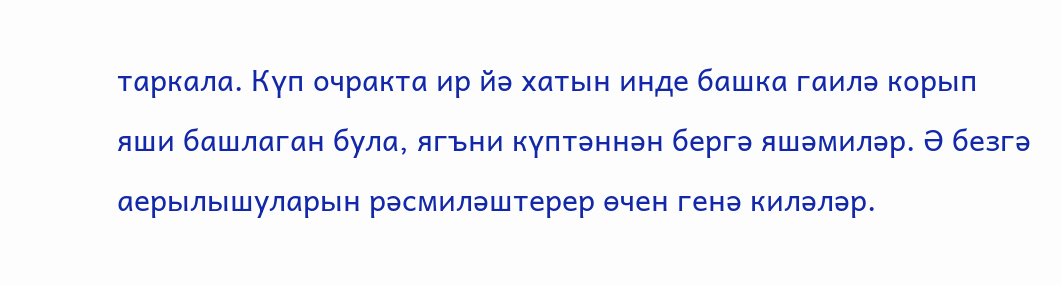таркала. Күп очракта ир йә хатын инде башка гаилә корып яши башлаган була, ягъни күптәннән бергә яшәмиләр. Ә безгә  аерылышуларын рәсмиләштерер өчен генә киләләр.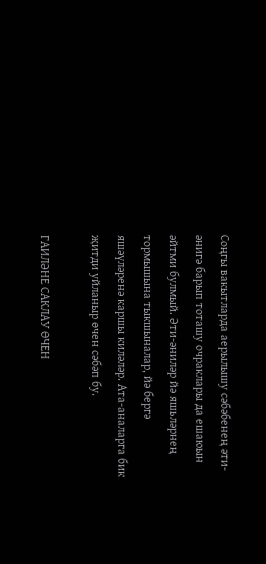Соңгы вакытларда аерылышу сәбәбенең әти-әнигә барып тоташу очраклары да ешаюын әйтми булмый. Әти-әниләр йә яшьләрнең тормышына тыкшыналар, йә бергә яшәүләренә каршы киләләр. Ата-аналарга бик җитди уйланыр өчен сәбәп бу.

ГАИЛӘНЕ САКЛАУ ӨЧЕН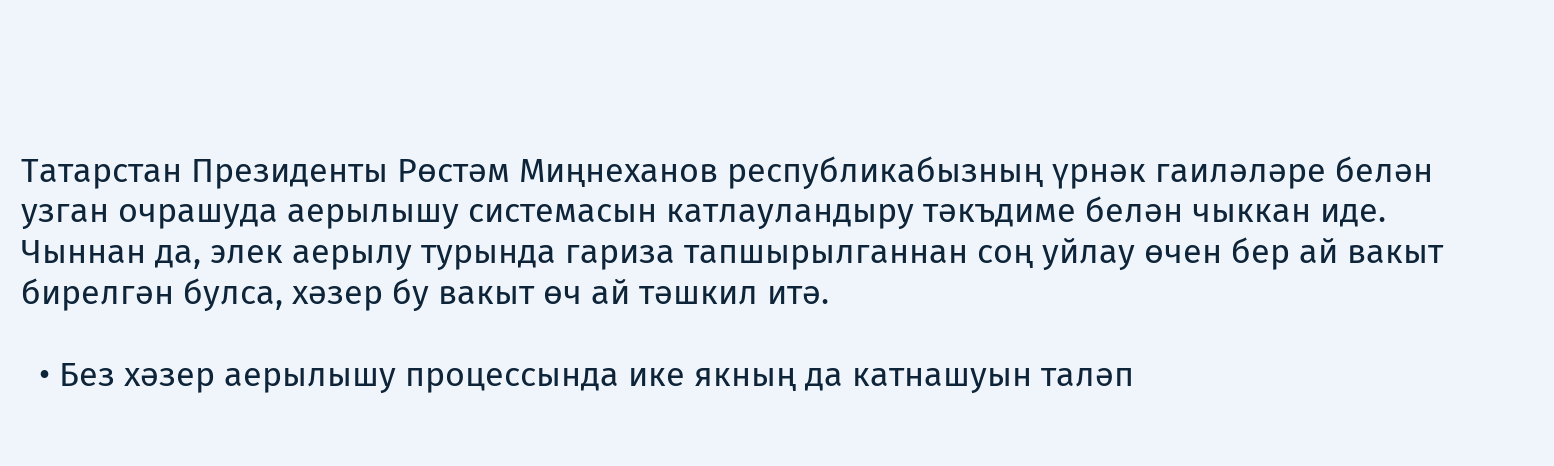Татарстан Президенты Рөстәм Миңнеханов республикабызның үрнәк гаиләләре белән узган очрашуда аерылышу системасын катлауландыру тәкъдиме белән чыккан иде. Чыннан да, элек аерылу турында гариза тапшырылганнан соң уйлау өчен бер ай вакыт бирелгән булса, хәзер бу вакыт өч ай тәшкил итә.

  • Без хәзер аерылышу процессында ике якның да катнашуын таләп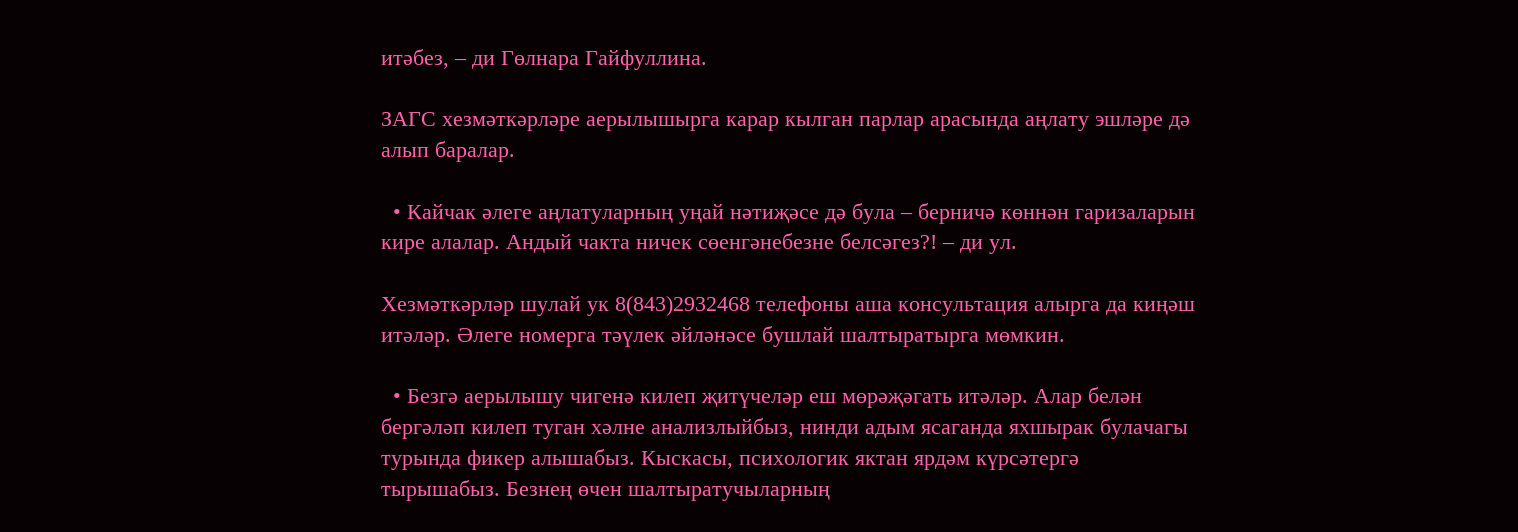итәбез, – ди Гөлнара Гайфуллина.

ЗАГС хезмәткәрләре аерылышырга карар кылган парлар арасында аңлату эшләре дә алып баралар.

  • Кайчак әлеге аңлатуларның уңай нәтиҗәсе дә була – берничә көннән гаризаларын кире алалар. Андый чакта ничек сөенгәнебезне белсәгез?! – ди ул.

Хезмәткәрләр шулай ук 8(843)2932468 телефоны аша консультация алырга да киңәш итәләр. Әлеге номерга тәүлек әйләнәсе бушлай шалтыратырга мөмкин.

  • Безгә аерылышу чигенә килеп җитүчеләр еш мөрәҗәгать итәләр. Алар белән бергәләп килеп туган хәлне анализлыйбыз, нинди адым ясаганда яхшырак булачагы турында фикер алышабыз. Кыскасы, психологик яктан ярдәм күрсәтергә тырышабыз. Безнең өчен шалтыратучыларның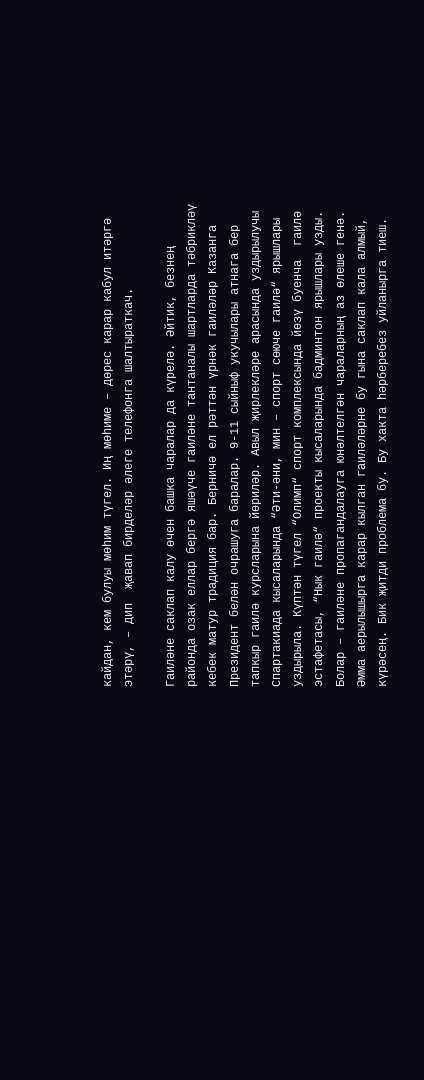кайдан, кем булуы мөһим түгел. Иң мөһиме – дөрес карар кабул итәргә этәрү, – дип  җавап бирделәр әлеге телефонга шалтыраткач.

Гаиләне саклап калу өчен башка чаралар да күрелә. Әйтик, безнең районда озак еллар бергә яшәүче гаиләне тантаналы шартларда тәбрикләү кебек матур традиция бар. Берничә ел рәттән үрнәк гаиләләр Казанга Президент белән очрашуга баралар. 9-11 сыйныф укучылары атнага бер тапкыр гаилә курсларына йөриләр. Авыл җирлекләре арасында уздырылучы Спартакиада кысаларында “Әти-әни, мин – спорт сөюче гаилә“ ярышлары уздырыла. Күптән түгел “Олимп“ спорт комплексында йөзү буенча  гаилә эстафетасы, “Нык гаилә“ проекты кысаларында бадминтон ярышлары узды. Болар – гаиләне пропагандалауга юнәлтелгән чараларның аз өлеше генә. Әмма аерылышырга карар кылган гаиләләрне бу гына саклап кала алмый, күрәсең. Бик җитди проблема бу. Бу хакта һәрберебез уйланырга тиеш.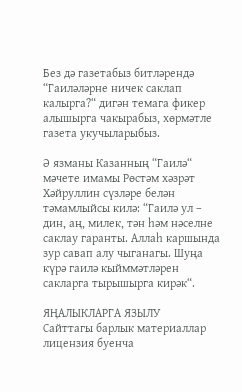Без дә газетабыз битләрендә “Гаиләләрне ничек саклап калырга?“ дигән темага фикер алышырга чакырабыз, хөрмәтле газета укучыларыбыз.

Ә язманы Казанның “Гаилә“ мәчете имамы Рөстәм хәзрәт Хәйруллин сүзләре белән тәмамлыйсы килә: “Гаилә ул – дин, аң, милек, тән һәм нәселне саклау гаранты. Аллаһ каршында зур савап алу чыганагы. Шуңа күрә гаилә кыйммәтләрен сакларга тырышырга кирәк“.

ЯҢАЛЫКЛАРГА ЯЗЫЛУ
Сайттагы барлык материаллар лицензия буенча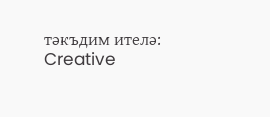тәкъдим ителә:
Creative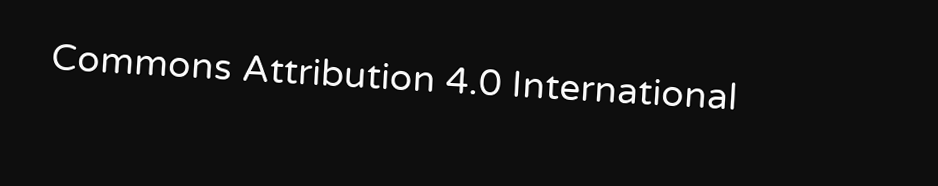Commons Attribution 4.0 International